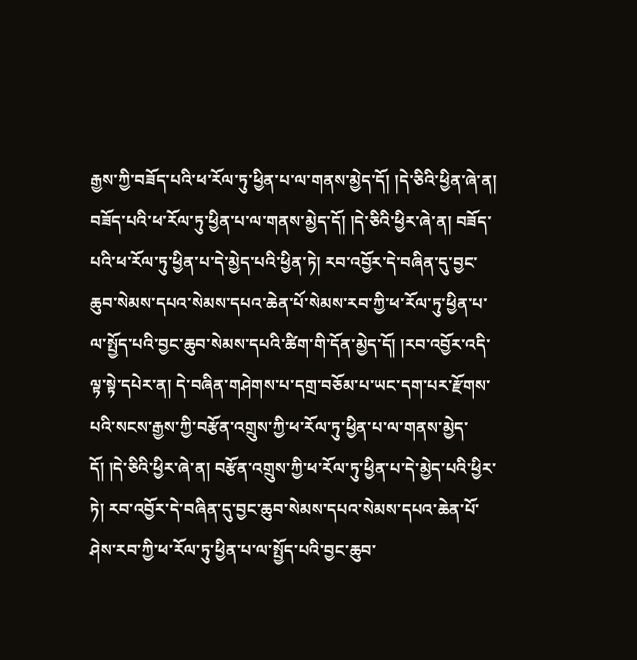རྒྱས་ཀྱི་བཟོད་པའི་ཕ་རོལ་ཏུ་ཕྱིན་པ་ལ་གནས་མྱེད་དོ། །དེ་ཅིའི་ཕྱིན་ཞེ་ན། བཟོད་པའི་ཕ་རོལ་ཏུ་ཕྱིན་པ་ལ་གནས་མྱེད་དོ། །དེ་ཅིའི་ཕྱིར་ཞེ་ན། བཟོད་པའི་ཕ་རོལ་ཏུ་ཕྱིན་པ་དེ་མྱེད་པའི་ཕྱིན་ཏེ། རབ་འབྱོར་དེ་བཞིན་དུ་བྱང་ཆུབ་སེམས་དཔའ་སེམས་དཔའ་ཆེན་པོ་སེམས་རབ་ཀྱི་ཕ་རོལ་ཏུ་ཕྱིན་པ་ལ་སྤྱོད་པའི་བྱང་ཆུབ་སེམས་དཔའི་ཚིག་གི་དོན་མྱེད་དོ། །རབ་འབྱོར་འདི་ལྟ་སྟེ་དཔེར་ན། དེ་བཞིན་གཤེགས་པ་དགྲ་བཅོམ་པ་ཡང་དག་པར་རྫོགས་པའི་སངས་རྒྱས་ཀྱི་བརྩོན་འགྲུས་ཀྱི་ཕ་རོལ་ཏུ་ཕྱིན་པ་ལ་གནས་མྱེད་དོ། །དེ་ཅིའི་ཕྱིར་ཞེ་ན། བརྩོན་འགྲུས་ཀྱི་ཕ་རོལ་ཏུ་ཕྱིན་པ་དེ་མྱེད་པའི་ཕྱིར་ཏེ། རབ་འབྱོར་དེ་བཞིན་དུ་བྱང་ཆུབ་སེམས་དཔའ་སེམས་དཔའ་ཆེན་པོ་ཤེས་རབ་ཀྱི་ཕ་རོལ་ཏུ་ཕྱིན་པ་ལ་སྤྱོད་པའི་བྱང་ཆུབ་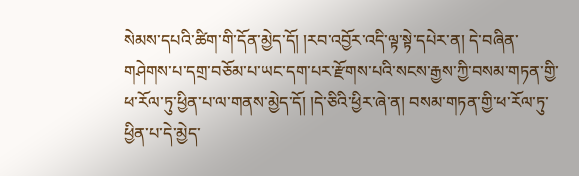སེམས་དཔའི་ཚིག་གི་དོན་མྱེད་དོ། །རབ་འབྱོར་འདི་ལྟ་སྟེ་དཔེར་ན། དེ་བཞིན་གཤེགས་པ་དགྲ་བཅོམ་པ་ཡང་དག་པར་རྫོགས་པའི་སངས་རྒྱས་ཀྱི་བསམ་གཏན་གྱི་ཕ་རོལ་ཏུ་ཕྱིན་པ་ལ་གནས་མྱེད་དོ། །དེ་ཅིའི་ཕྱིར་ཞེ་ན། བསམ་གཏན་གྱི་ཕ་རོལ་ཏུ་ཕྱིན་པ་དེ་མྱེད་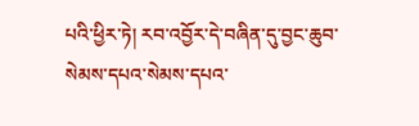པའི་ཕྱིར་ཏེ། རབ་འབྱོར་དེ་བཞིན་དུ་བྱང་ཆུབ་སེམས་དཔའ་སེམས་དཔའ་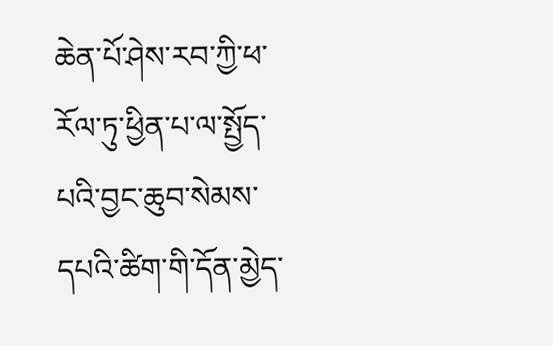ཆེན་པོ་ཤེས་རབ་ཀྱི་ཕ་རོལ་ཏུ་ཕྱིན་པ་ལ་སྤྱོད་པའི་བྱང་ཆུབ་སེམས་དཔའི་ཚིག་གི་དོན་མྱེད་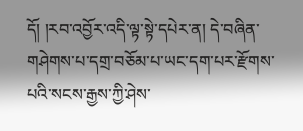དོ། །རབ་འབྱོར་འདི་ལྟ་སྟེ་དཔེར་ན། དེ་བཞིན་གཤེགས་པ་དགྲ་བཅོམ་པ་ཡང་དག་པར་རྫོགས་པའི་སངས་རྒྱས་ཀྱི་ཤེས་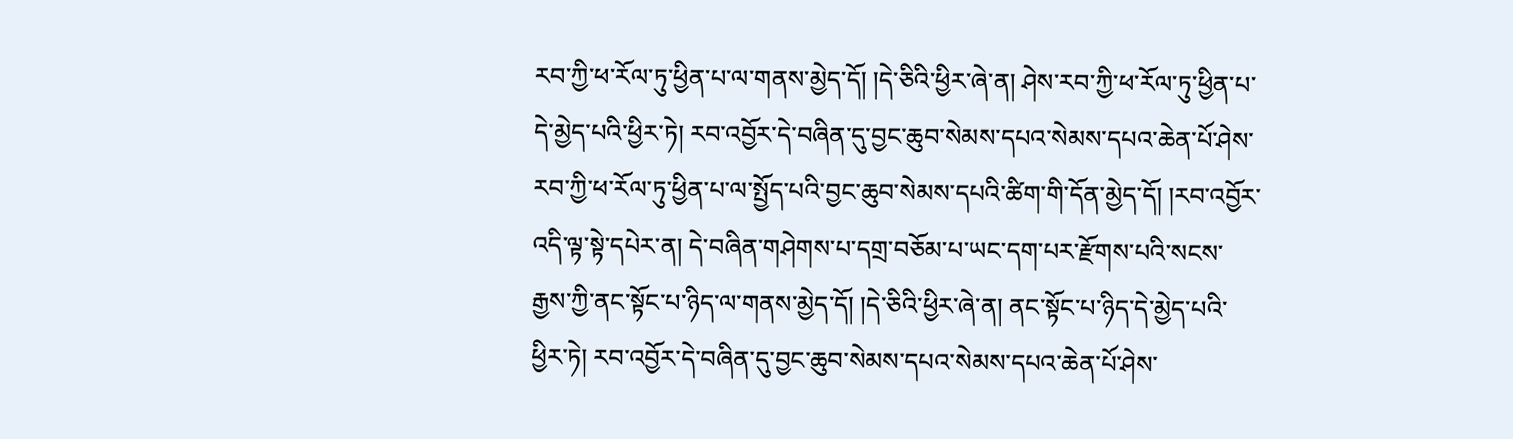རབ་ཀྱི་ཕ་རོལ་ཏུ་ཕྱིན་པ་ལ་གནས་མྱེད་དོ། །དེ་ཅིའི་ཕྱིར་ཞེ་ན། ཤེས་རབ་ཀྱི་ཕ་རོལ་ཏུ་ཕྱིན་པ་དེ་མྱེད་པའི་ཕྱིར་ཏེ། རབ་འབྱོར་དེ་བཞིན་དུ་བྱང་ཆུབ་སེམས་དཔའ་སེམས་དཔའ་ཆེན་པོ་ཤེས་རབ་ཀྱི་ཕ་རོལ་ཏུ་ཕྱིན་པ་ལ་སྤྱོད་པའི་བྱང་ཆུབ་སེམས་དཔའི་ཚིག་གི་དོན་མྱེད་དོ། །རབ་འབྱོར་འདི་ལྟ་སྟེ་དཔེར་ན། དེ་བཞིན་གཤེགས་པ་དགྲ་བཅོམ་པ་ཡང་དག་པར་རྫོགས་པའི་སངས་རྒྱས་ཀྱི་ནང་སྟོང་པ་ཉིད་ལ་གནས་མྱེད་དོ། །དེ་ཅིའི་ཕྱིར་ཞེ་ན། ནང་སྟོང་པ་ཉིད་དེ་མྱེད་པའི་ཕྱིར་ཏེ། རབ་འབྱོར་དེ་བཞིན་དུ་བྱང་ཆུབ་སེམས་དཔའ་སེམས་དཔའ་ཆེན་པོ་ཤེས་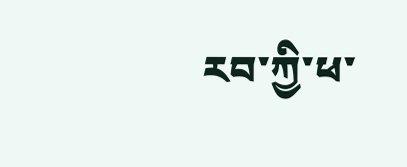རབ་ཀྱི་ཕ་